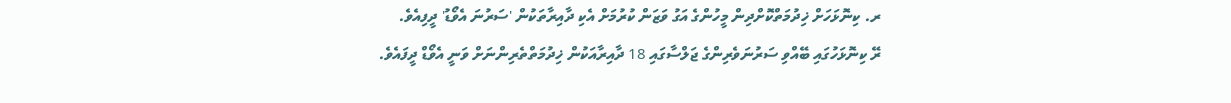ރ. ކިނޮޅަހަށް ޚިދުމަތްކޮށްދިން މީހުންގެ އަގު ވަޒަން ކުރުމަށް އެކި ދާއިރާތަކުން 'ސަރުނަ އެވޯޑު' ދީފިއެވެ.
ރޭ ކިނޮޅަހުގައި ބޭއްވި ސަރުނަވެރިންގެ ޖަލްސާގައި 18 ދާއިރާއަކުން ޚިދުމަތްތެރިންނަށް ވަނީ އެވޯޑް ދީފައެވެ.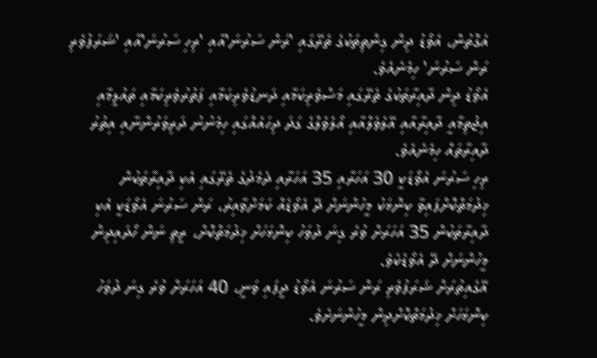އެގޮތުން، އެވޯޑު ދިން ގިންތިތަކުގެ ތެރޭގައި 'ރަން ސަރުނަ'އާއި 'ރިހި ސަރުނަ'އާއި 'ޝަރަފުވެރި ރަން ސަރުނަ' ހިމެނެއެވެ.
އެވޯޑު ދިން ދާއިރާތަކުގެ ތެރޭގައި މަސްވެރިކަމާއި ދަނޑުވެރިކަމާއި ފަތުރުވެރިކަމާއި ތައުލީމާއި އިޖުތިމާއީ ދާއިރާއާއި އޭލެވެލްއާއި އޯލެވެލްގެ ގަދަ ދިހައެއްގައި ހިމެނުނު ދަރިވަރުންނާއި އިތުރު ދާއިރާތައް ހިމެނެއެވެ.
ރިހި ސަރުނަ އެވޯޑަކީ 30 އަހަރާއި 35 އަހަރާއި ދެމެދުގެ ތެރޭގައި އެކި ދާއިރާތަކުން ޚިދުމަތްކޮށްފައިވާ ކިނޮޅަކު މީހުންނަށް ދޭ އެވޯޑެއް ކަމަށްވާއިރު، ރަން ސަރުނަ އެވޯޑަކީ އެކި ދާއިރާތަކުން 35 އަހަރަށް ވުރެ ގިނަ ދުވަހު ކިނޮޅަހަށް ޚިދުމަތްކޮށް، ރީތި ނަން ހޯދައިދިން މީހުންނަށް ދޭ އެވޯޑެކެވެ.
އޭގެއިތުރަށް ޝަރަފުވެރި ރަން ސަރުނަ އެވޯޑު ދީފައި ވަނީ، 40 އަހަރަށް ވުރެ ގިނަ ދުވަހު ކިނޮޅަހަށް ޚިދުމަތްކޮށްދިން މީހުންނަށެވެ.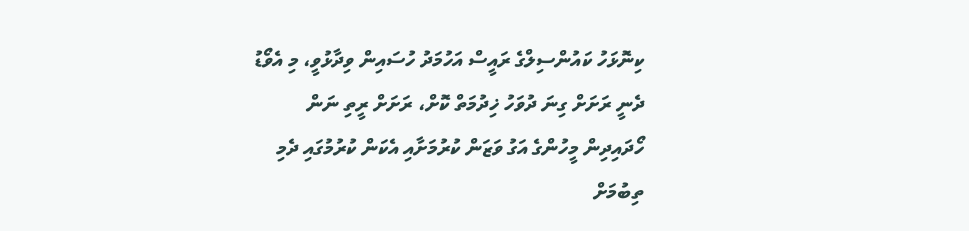ކިނޮޅަހު ކައުންސިލްގެ ރައީސް އަހުމަދު ހުސައިން ވިދާޅުވީ، މި އެވޯޑު ދެނީ ރަށަށް ގިނަ ދުވަހު ޚިދުމަތް ކޮށް، ރަށަށް ރީތި ނަން ހޯދައިދިން މީހުންގެ އަގު ވަޒަން ކުރުމަށާއި އެކަން ކުރުމުގައި ދެމި ތިބުމަށް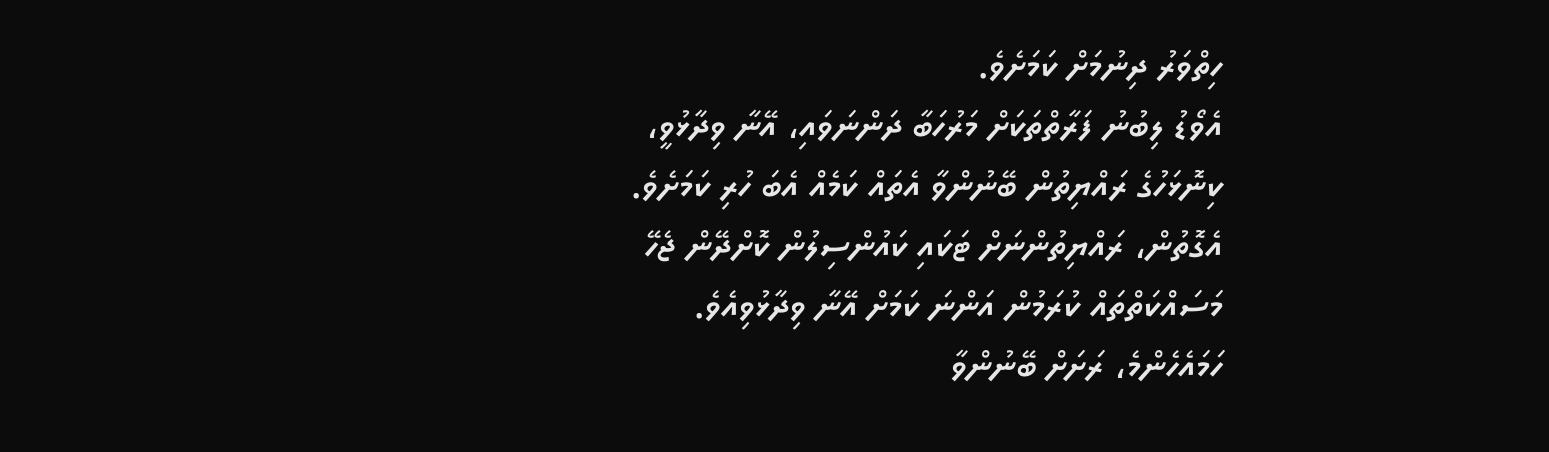ހިތްވަރު ދިނުމަށް ކަމަށެވެ.
އެވޯޑު ލިބުނު ފަރާތްތަކަށް މަރުހަބާ ދަންނަވައި، އޭނާ ވިދާޅުވީ، ކިނޮޅަހުގެ ރައްޔިތުން ބޭނުންވާ އެތައް ކަމެއް އެބަ ހުރި ކަމަށެވެ. އެގޮތުން، ރައްޔިތުންނަށް ޓަކައި ކައުންސިލުން ކޮށްދޭން ޖެހޭ މަސައްކަތްތައް ކުރަމުން އަންނަ ކަމަށް އޭނާ ވިދާޅުވިއެވެ.
ހަމައެހެންމެ، ރަށަށް ބޭނުންވާ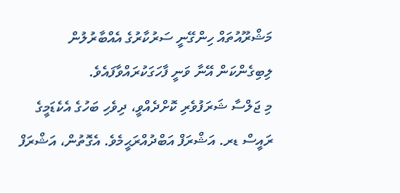މަޝްރޫއުތައް ހިންގޭނީ ސަރުކާރުގެ އެއްބާރުލުން ލިބިގެންކަން އޭނާ ވަނީ ފާހަގަކުރައްވާފައެވެ.
މި ޖަލްސާ ޝަރަފުވެރި ކޮށްދެއްވީ، ދިވެހި ބަހުގެ އެކެޑަމީގެ ރައީސް ޑރ. އަޝްރަފް އަބްދުއްރަޙީމެވެ. އެގޮތުން، އަޝްރަފް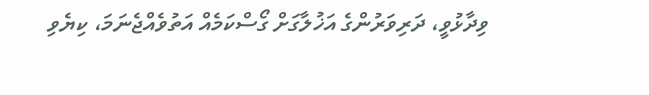ވިދާޅުވީ، ދަރިވަރުންގެ އަޚުލާގަށް ގޯސްކަމެއް އަތުވެއްޖެނަމަ، ކިޔެވި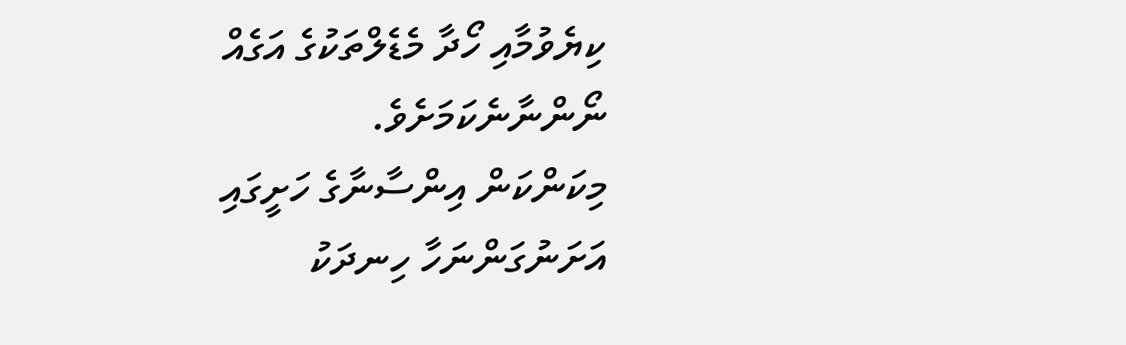ކިޔެވުމާއި ހޯދާ މެޑެލްތަކުގެ އަގެއް ނޯންނާނެކަމަށެވެ.
މިކަންކަން އިންސާނާގެ ހަށީގައި އަށަނުގަންނަހާ ހިނދަކު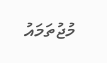މުޖުތަމައު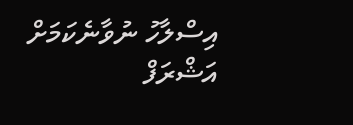އިސްލާހު ނުވާނެކަމަށް އަޝްރަފް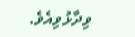ވިދާޅުވިއެވެ.